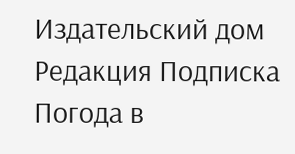Издательский дом Редакция Подписка
Погода в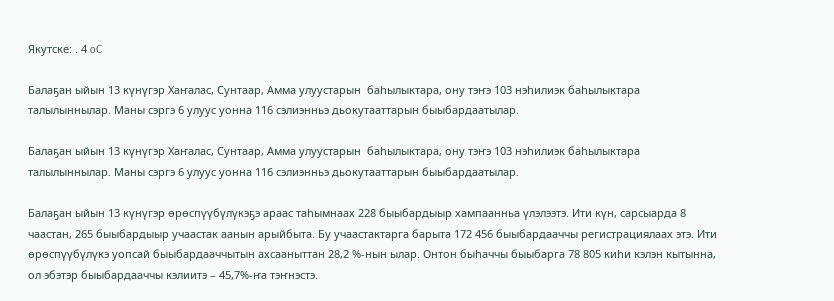Якутске: . 4 oC

Балаҕан ыйын 13 күнүгэр Хаҥалас, Сунтаар, Амма улуустарын  баһылыктара, ону тэҥэ 103 нэһилиэк баһылыктара талылыннылар. Маны сэргэ 6 улуус уонна 116 сэлиэнньэ дьокутааттарын быыбардаатылар.

Балаҕан ыйын 13 күнүгэр Хаҥалас, Сунтаар, Амма улуустарын  баһылыктара, ону тэҥэ 103 нэһилиэк баһылыктара талылыннылар. Маны сэргэ 6 улуус уонна 116 сэлиэнньэ дьокутааттарын быыбардаатылар.

Балаҕан ыйын 13 күнүгэр өрөспүүбүлүкэҕэ араас таһымнаах 228 быыбардыыр хампаанньа үлэлээтэ. Ити күн, сарсыарда 8 чаастан, 265 быыбардыыр учаастак аанын арыйбыта. Бу учаастактарга барыта 172 456 быыбардааччы регистрациялаах этэ. Ити өрөспүүбүлүкэ уопсай быыбардааччытын ахсааныттан 28,2 %-нын ылар. Онтон быһаччы быыбарга 78 805 киһи кэлэн кытынна, ол эбэтэр быыбардааччы кэлиитэ – 45,7%-ҥа тэҥнэстэ.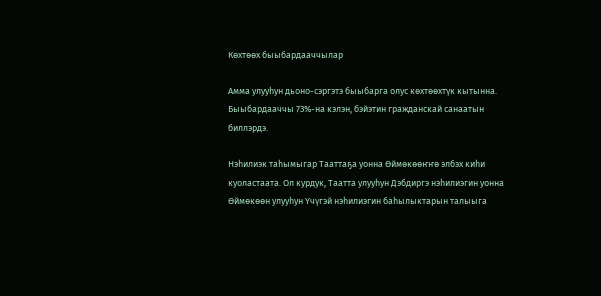Көхтөөх быыбардааччылар

Амма улууһун дьоно-сэргэтэ быыбарга олус көхтөөхтүк кытынна. Быыбардааччы 73%-на кэлэн, бэйэтин гражданскай санаатын биллэрдэ.

Нэһилиэк таһымыгар Тааттаҕа уонна Өймөкөөҥҥө элбэх киһи куоластаата. Ол курдук, Таатта улууһун Дэбдиргэ нэһилиэгин уонна Өймөкөөн улууһун Үчүгэй нэһилиэгин баһылыктарын талыыга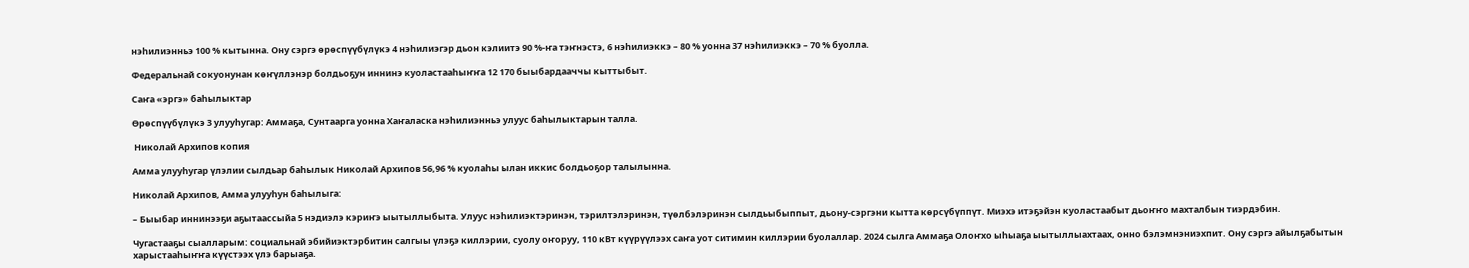нэһилиэнньэ 100 % кытынна. Ону сэргэ өрөспүүбүлүкэ 4 нэһилиэгэр дьон кэлиитэ 90 %-ҥа тэҥнэстэ, 6 нэһилиэккэ – 80 % уонна 37 нэһилиэккэ – 70 % буолла.

Федеральнай сокуонунан көҥүллэнэр болдьоҕун иннинэ куоластааһыҥҥа 12 170 быыбардааччы кыттыбыт.

Саҥа «эргэ» баһылыктар

Өрөспүүбүлүкэ 3 улууһугар: Аммаҕа, Сунтаарга уонна Хаҥаласка нэһилиэнньэ улуус баһылыктарын талла.

 Николай Архипов копия

Амма улууһугар үлэлии сылдьар баһылык Николай Архипов 56,96 % куолаһы ылан иккис болдьоҕор талылынна.

Николай Архипов, Амма улууһун баһылыга:

– Быыбар иннинээҕи аҕытаассыйа 5 нэдиэлэ кэриҥэ ыытыллыбыта. Улуус нэһилиэктэринэн, тэрилтэлэринэн, түөлбэлэринэн сылдьыбыппыт, дьону-сэргэни кытта көрсүбүппүт. Миэхэ итэҕэйэн куоластаабыт дьоҥҥо махталбын тиэрдэбин.

Чугастааҕы сыалларым: социальнай эбийиэктэрбитин салгыы үлэҕэ киллэрии, суолу оҥоруу, 110 кВт күүрүүлээх саҥа уот ситимин киллэрии буолаллар. 2024 сылга Аммаҕа Олоҥхо ыһыаҕа ыытыллыахтаах, онно бэлэмнэниэхпит. Ону сэргэ айылҕабытын харыстааһыҥҥа күүстээх үлэ барыаҕа.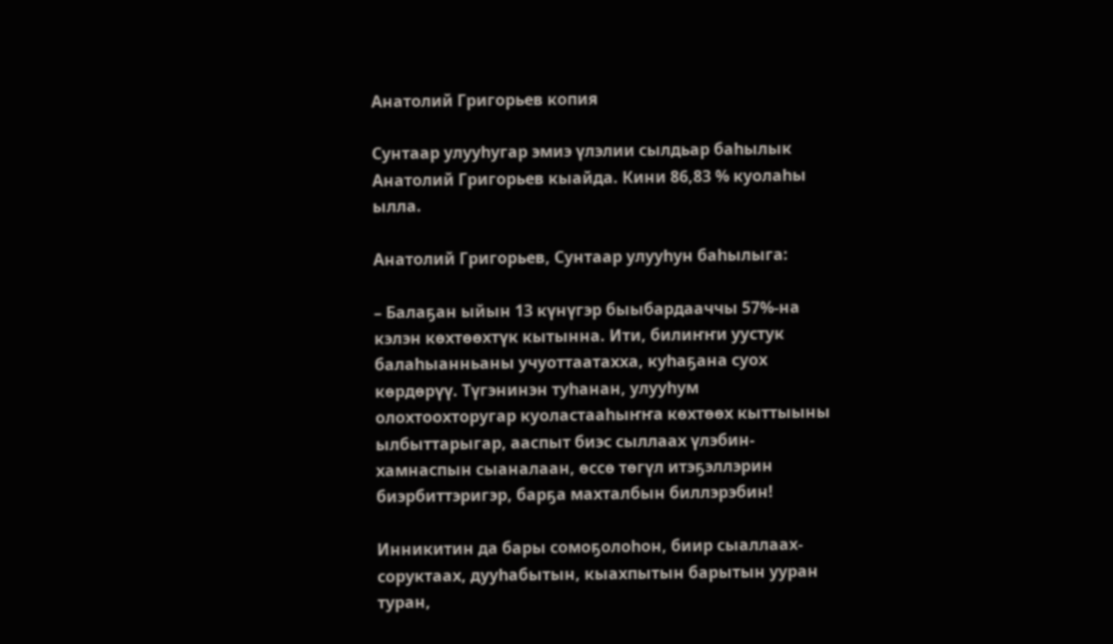Анатолий Григорьев копия

Сунтаар улууһугар эмиэ үлэлии сылдьар баһылык  Анатолий Григорьев кыайда. Кини 86,83 % куолаһы ылла.

Анатолий Григорьев, Сунтаар улууһун баһылыга:

– Балаҕан ыйын 13 күнүгэр быыбардааччы 57%-на кэлэн көхтөөхтүк кытынна. Ити, билиҥҥи уустук балаһыанньаны учуоттаатахха, куһаҕана суох көрдөрүү. Түгэнинэн туһанан, улууһум олохтоохторугар куоластааһыҥҥа көхтөөх кыттыыны ылбыттарыгар, ааспыт биэс сыллаах үлэбин-хамнаспын сыаналаан, өссө төгүл итэҕэллэрин биэрбиттэригэр, барҕа махталбын биллэрэбин!

Инникитин да бары сомоҕолоһон, биир сыаллаах-соруктаах, дууһабытын, кыахпытын барытын ууран туран,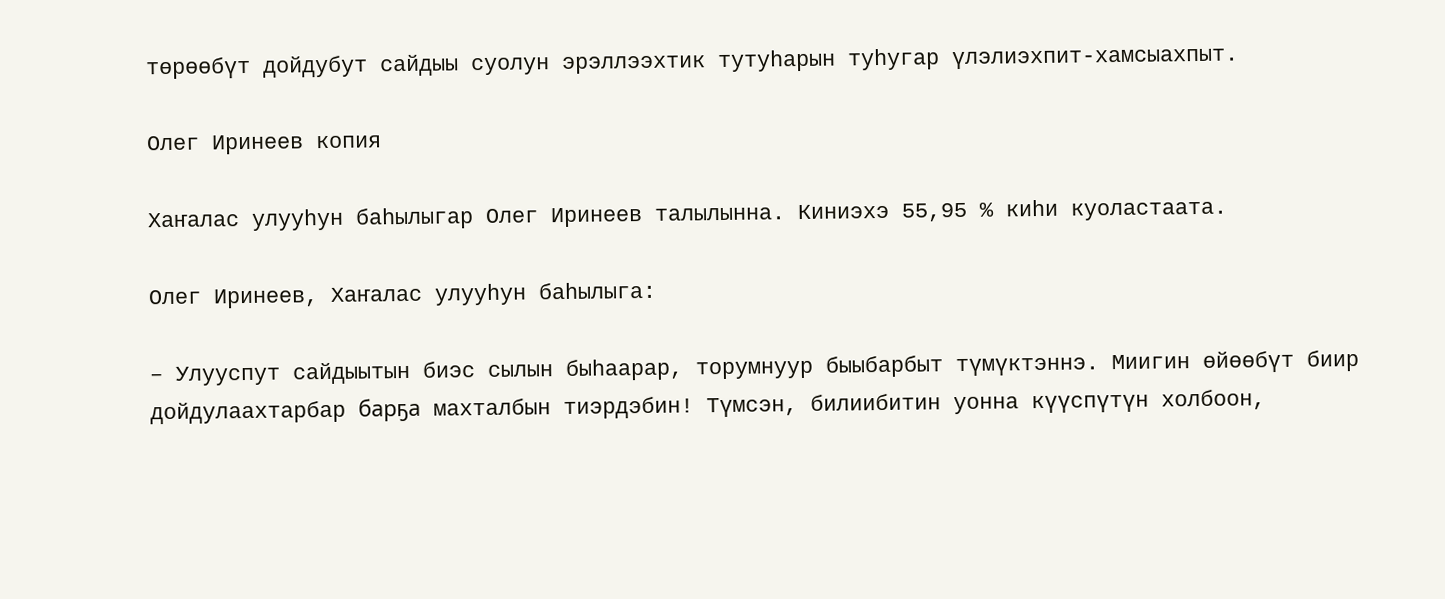төрөөбүт дойдубут сайдыы суолун эрэллээхтик тутуһарын туһугар үлэлиэхпит-хамсыахпыт.

Олег Иринеев копия

Хаҥалас улууһун баһылыгар Олег Иринеев талылынна. Киниэхэ 55,95 % киһи куоластаата.

Олег Иринеев, Хаҥалас улууһун баһылыга:

– Улууспут сайдыытын биэс сылын быһаарар, торумнуур быыбарбыт түмүктэннэ. Миигин өйөөбүт биир дойдулаахтарбар барҕа махталбын тиэрдэбин! Түмсэн, билиибитин уонна күүспүтүн холбоон,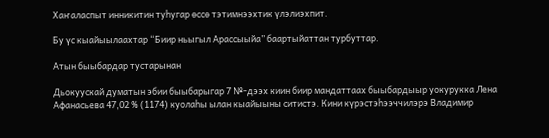Хаҥаласпыт инникитин туһугар өссө тэтимнээхтик үлэлиэхпит.

Бу үс кыайыылаахтар “Биир ньыгыл Арассыыйа” баартыйаттан турбуттар.

Атын быыбардар тустарынан

Дьокуускай думатын эбии быыбарыгар 7 №-дээх киин биир мандаттаах быыбардыыр уокурукка Лена Афанасьева 47,02 % (1174) куолаһы ылан кыайыыны ситистэ. Кини күрэстэһээччилэрэ Владимир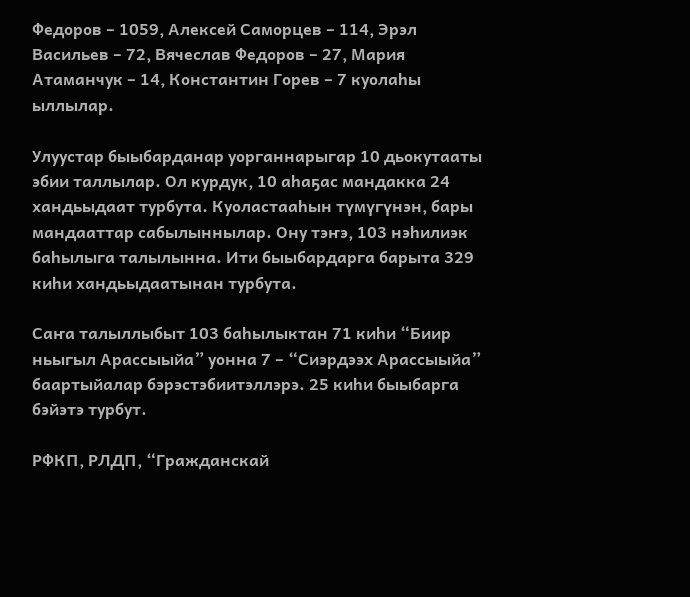Федоров – 1059, Алексей Саморцев – 114, Эрэл Васильев – 72, Вячеслав Федоров – 27, Мария Атаманчук – 14, Константин Горев – 7 куолаһы ыллылар.

Улуустар быыбарданар уорганнарыгар 10 дьокутааты эбии таллылар. Ол курдук, 10 аһаҕас мандакка 24 хандьыдаат турбута. Куоластааһын түмүгүнэн, бары мандааттар сабылыннылар. Ону тэҥэ, 103 нэһилиэк баһылыга талылынна. Ити быыбардарга барыта 329 киһи хандьыдаатынан турбута.

Саҥа талыллыбыт 103 баһылыктан 71 киһи “Биир ньыгыл Арассыыйа” уонна 7 – “Сиэрдээх Арассыыйа” баартыйалар бэрэстэбиитэллэрэ. 25 киһи быыбарга бэйэтэ турбут.

РФКП, РЛДП, “Гражданскай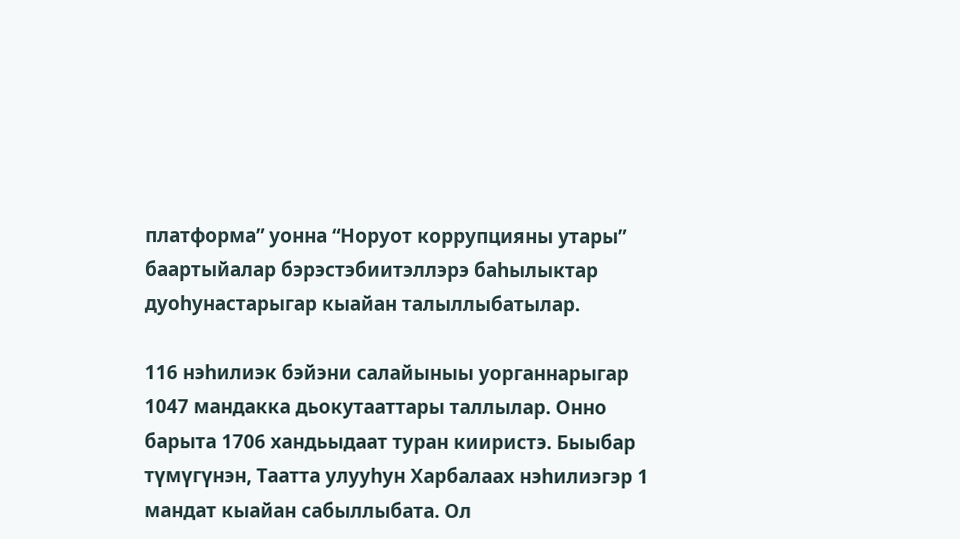платформа” уонна “Норуот коррупцияны утары” баартыйалар бэрэстэбиитэллэрэ баһылыктар дуоһунастарыгар кыайан талыллыбатылар.

116 нэһилиэк бэйэни салайыныы уорганнарыгар 1047 мандакка дьокутааттары таллылар. Онно барыта 1706 хандьыдаат туран кииристэ. Быыбар түмүгүнэн, Таатта улууһун Харбалаах нэһилиэгэр 1 мандат кыайан сабыллыбата. Ол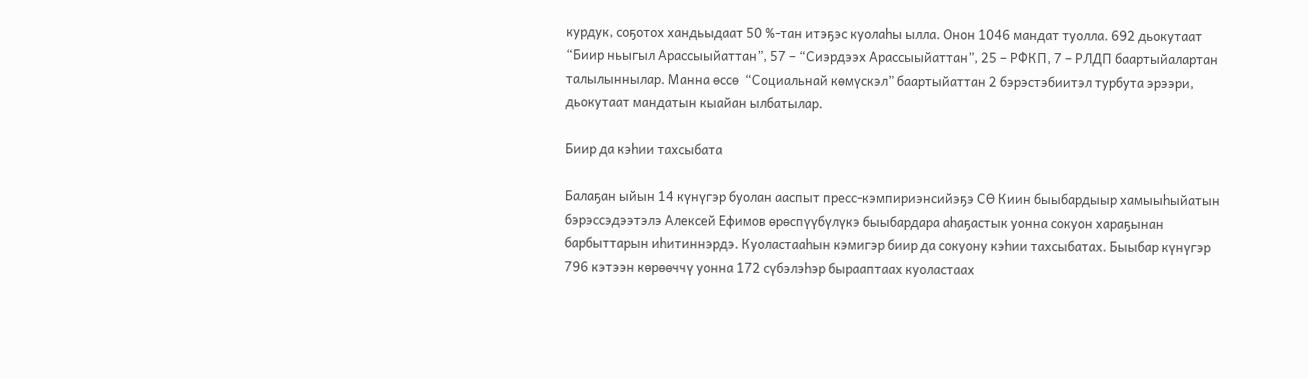курдук, соҕотох хандьыдаат 50 %-тан итэҕэс куолаһы ылла. Онон 1046 мандат туолла. 692 дьокутаат “Биир ньыгыл Арассыыйаттан”, 57 – “Сиэрдээх Арассыыйаттан”, 25 – РФКП, 7 – РЛДП баартыйалартан талылыннылар. Манна өссө  “Социальнай көмүскэл” баартыйаттан 2 бэрэстэбиитэл турбута эрээри, дьокутаат мандатын кыайан ылбатылар.

Биир да кэһии тахсыбата

Балаҕан ыйын 14 күнүгэр буолан ааспыт пресс-кэмпириэнсийэҕэ СӨ Киин быыбардыыр хамыыһыйатын бэрэссэдээтэлэ Алексей Ефимов өрөспүүбүлүкэ быыбардара аһаҕастык уонна сокуон хараҕынан барбыттарын иһитиннэрдэ. Куоластааһын кэмигэр биир да сокуону кэһии тахсыбатах. Быыбар күнүгэр 796 кэтээн көрөөччү уонна 172 сүбэлэһэр бырааптаах куоластаах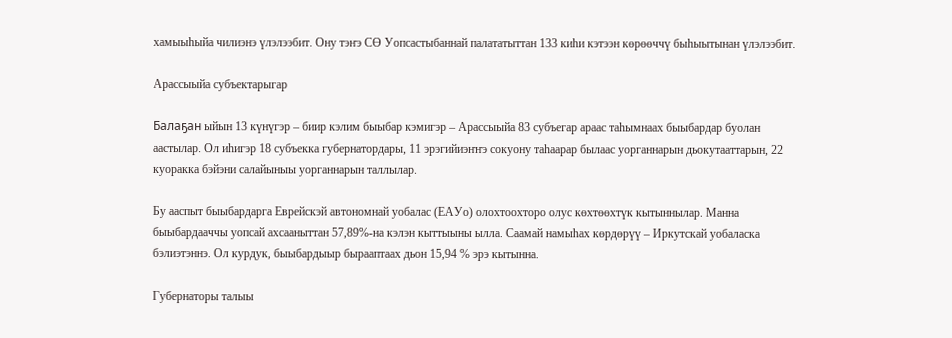хамыыһыйа чилиэнэ үлэлээбит. Ону тэҥэ СӨ Уопсастыбаннай палататыттан 133 киһи кэтээн көрөөччү быһыытынан үлэлээбит.

Арассыыйа субъектарыгар

Балаҕан ыйын 13 күнүгэр – биир кэлим быыбар кэмигэр – Арассыыйа 83 субъегар араас таһымнаах быыбардар буолан аастылар. Ол иһигэр 18 субъекка губернатордары, 11 эрэгийиэҥҥэ сокуону таһаарар былаас уорганнарын дьокутааттарын, 22 куоракка бэйэни салайыныы уорганнарын таллылар.

Бу ааспыт быыбардарга Еврейскэй автономнай уобалас (ЕАУо) олохтоохторо олус көхтөөхтүк кытыннылар. Манна быыбардааччы уопсай ахсааныттан 57,89%-на кэлэн кыттыыны ылла. Саамай намыһах көрдөрүү – Иркутскай уобаласка бэлиэтэннэ. Ол курдук, быыбардыыр бырааптаах дьон 15,94 % эрэ кытынна.

Губернаторы талыы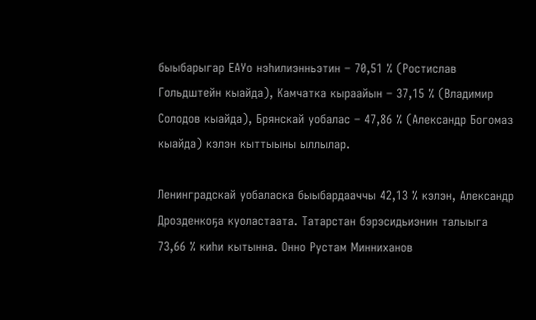быыбарыгар ЕАУо нэһилиэнньэтин – 70,51 % (Ростислав Гольдштейн кыайда), Камчатка кыраайын – 37,15 % (Владимир Солодов кыайда), Брянскай уобалас – 47,86 % (Александр Богомаз кыайда) кэлэн кыттыыны ыллылар.

Ленинградскай уобаласка быыбардааччы 42,13 % кэлэн, Александр Дрозденкоҕа куоластаата. Татарстан бэрэсидьиэнин талыыга 73,66 % киһи кытынна. Онно Рустам Минниханов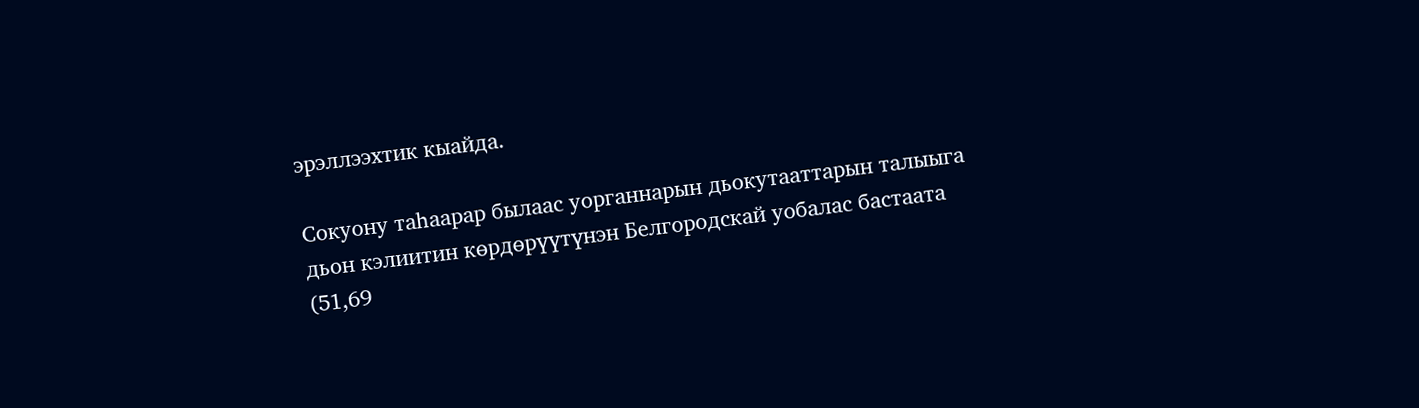эрэллээхтик кыайда.

Сокуону таһаарар былаас уорганнарын дьокутааттарын талыыга дьон кэлиитин көрдөрүүтүнэн Белгородскай уобалас бастаата (51,69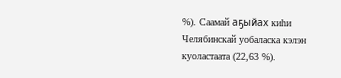%). Саамай аҕыйах киһи Челябинскай уобаласка кэлэн куоластаата (22,63 %).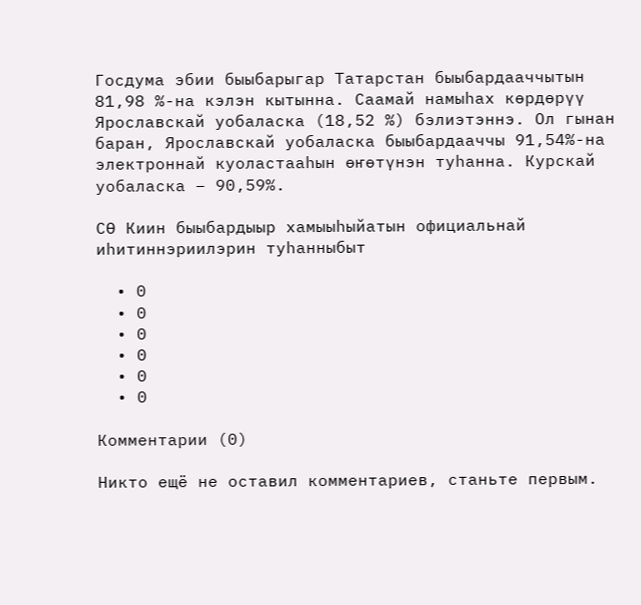Госдума эбии быыбарыгар Татарстан быыбардааччытын 81,98 %-на кэлэн кытынна. Саамай намыһах көрдөрүү Ярославскай уобаласка (18,52 %) бэлиэтэннэ. Ол гынан баран, Ярославскай уобаласка быыбардааччы 91,54%-на электроннай куоластааһын өҥөтүнэн туһанна. Курскай уобаласка – 90,59%.

СӨ Киин быыбардыыр хамыыһыйатын официальнай иһитиннэриилэрин туһанныбыт

  • 0
  • 0
  • 0
  • 0
  • 0
  • 0

Комментарии (0)

Никто ещё не оставил комментариев, станьте первым.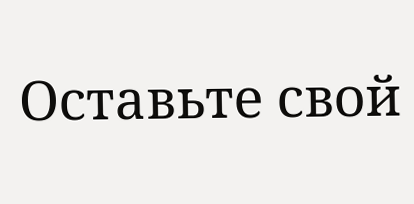Оставьте свой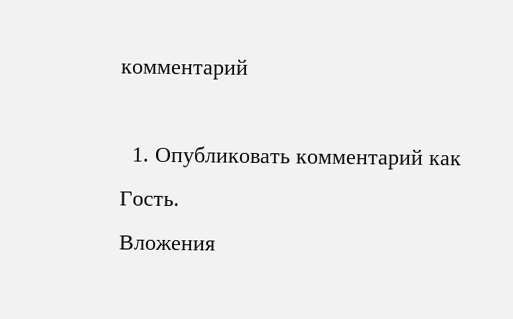комментарий

  1. Опубликовать комментарий как Гость.
Вложения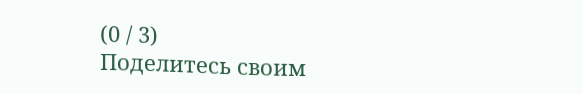(0 / 3)
Поделитесь своим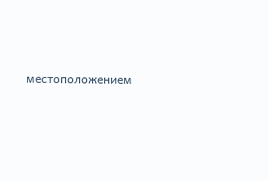местоположением